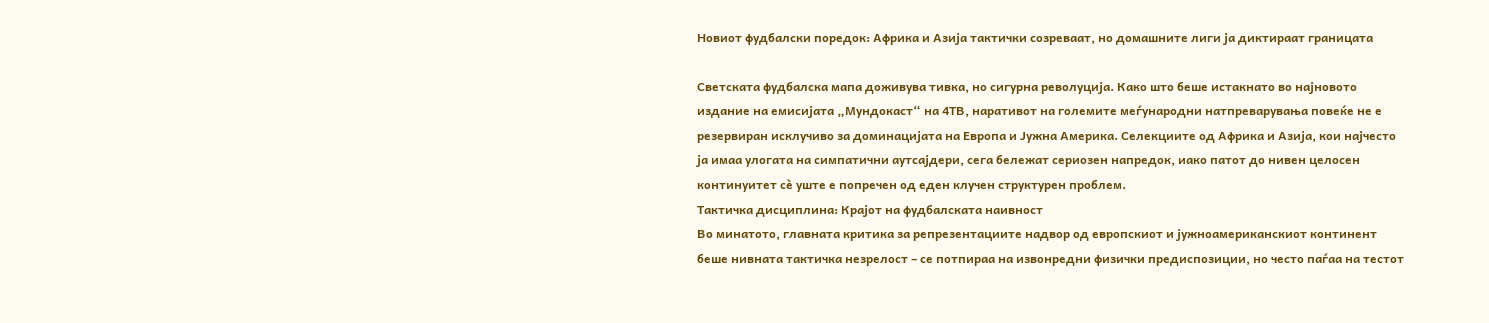Новиот фудбалски поредок: Африка и Азија тактички созреваат, но домашните лиги ја диктираат границата

Светската фудбалска мапа доживува тивка, но сигурна револуција. Како што беше истакнато во најновото издание на емисијата „Мундокаст“ на 4ТВ, наративот на големите меѓународни натпреварувања повеќе не е резервиран исклучиво за доминацијата на Европа и Јужна Америка. Селекциите од Африка и Азија, кои најчесто ја имаа улогата на симпатични аутсајдери, сега бележат сериозен напредок, иако патот до нивен целосен континуитет сè уште е попречен од еден клучен структурен проблем.
Тактичка дисциплина: Крајот на фудбалската наивност
Во минатото, главната критика за репрезентациите надвор од европскиот и јужноамериканскиот континент беше нивната тактичка незрелост – се потпираа на извонредни физички предиспозиции, но често паѓаа на тестот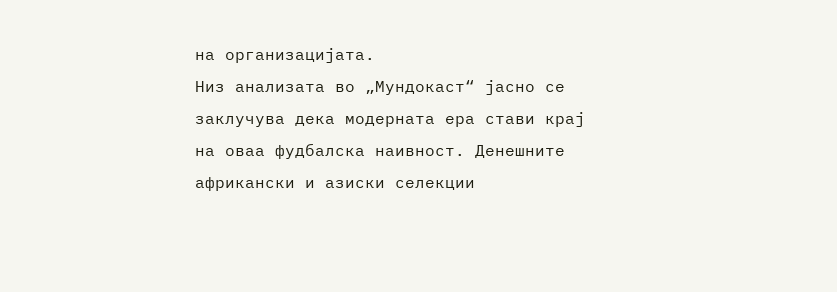на организацијата.
Низ анализата во „Мундокаст“ јасно се заклучува дека модерната ера стави крај на оваа фудбалска наивност. Денешните африкански и азиски селекции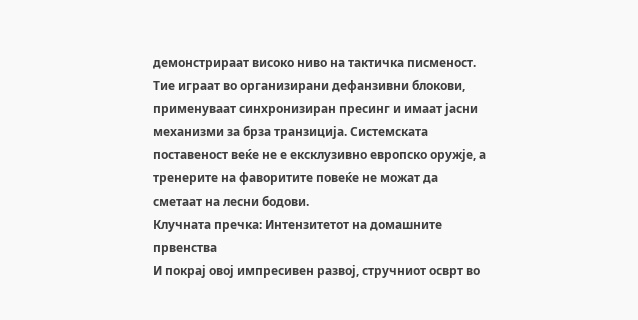демонстрираат високо ниво на тактичка писменост. Тие играат во организирани дефанзивни блокови, применуваат синхронизиран пресинг и имаат јасни механизми за брза транзиција. Системската поставеност веќе не е ексклузивно европско оружје, а тренерите на фаворитите повеќе не можат да сметаат на лесни бодови.
Клучната пречка: Интензитетот на домашните првенства
И покрај овој импресивен развој, стручниот осврт во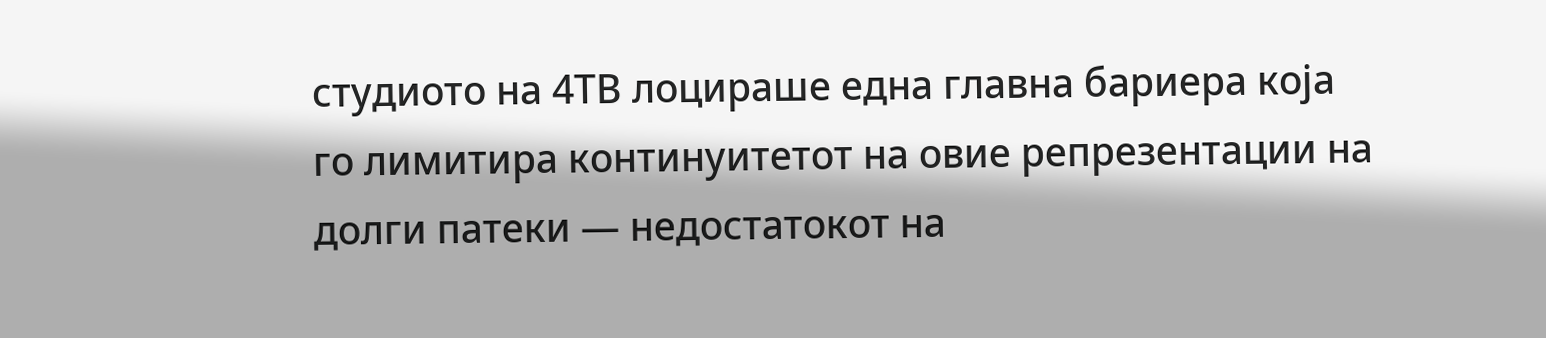студиото на 4ТВ лоцираше една главна бариера која го лимитира континуитетот на овие репрезентации на долги патеки — недостатокот на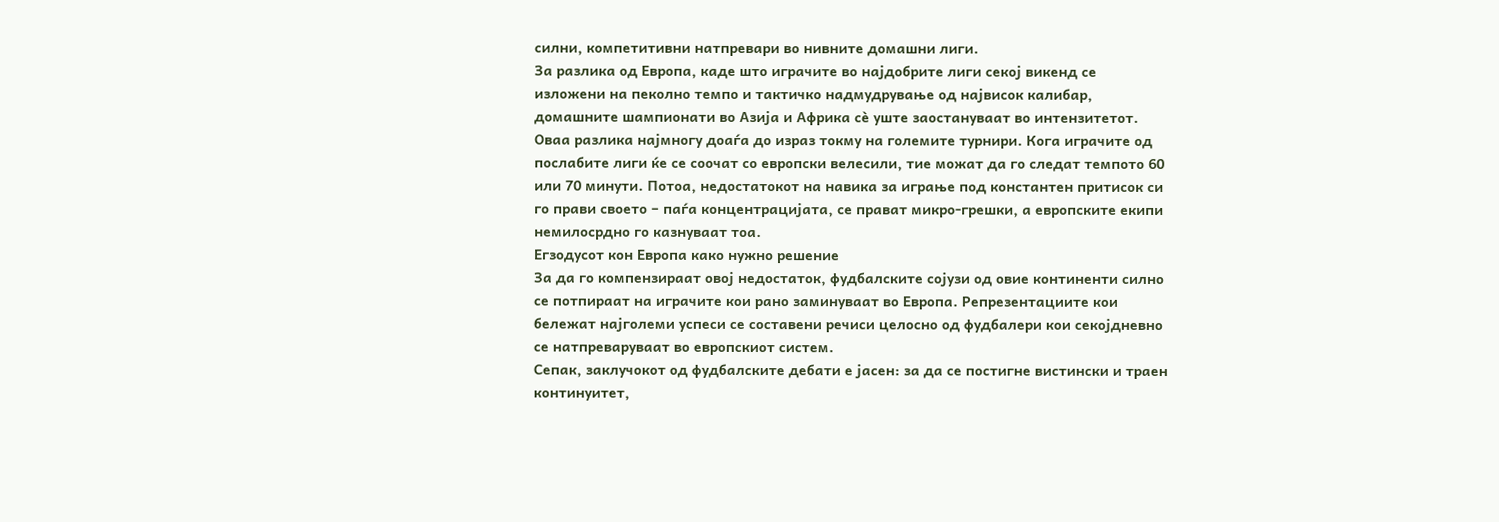силни, компетитивни натпревари во нивните домашни лиги.
За разлика од Европа, каде што играчите во најдобрите лиги секој викенд се изложени на пеколно темпо и тактичко надмудрување од највисок калибар, домашните шампионати во Азија и Африка сè уште заостануваат во интензитетот. Оваа разлика најмногу доаѓа до израз токму на големите турнири. Кога играчите од послабите лиги ќе се соочат со европски велесили, тие можат да го следат темпото 60 или 70 минути. Потоа, недостатокот на навика за играње под константен притисок си го прави своето – паѓа концентрацијата, се прават микро-грешки, а европските екипи немилосрдно го казнуваат тоа.
Егзодусот кон Европа како нужно решение
За да го компензираат овој недостаток, фудбалските сојузи од овие континенти силно се потпираат на играчите кои рано заминуваат во Европа. Репрезентациите кои бележат најголеми успеси се составени речиси целосно од фудбалери кои секојдневно се натпреваруваат во европскиот систем.
Сепак, заклучокот од фудбалските дебати е јасен: за да се постигне вистински и траен континуитет,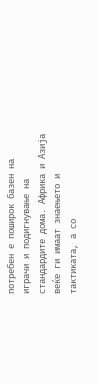потребен е поширок базен на играчи и подигнување на стандардите дома. Африка и Азија веќе ги имаат знаењето и тактиката, а со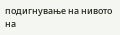подигнување на нивото на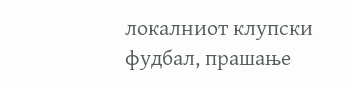локалниот клупски фудбал, прашање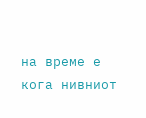на време е кога нивниот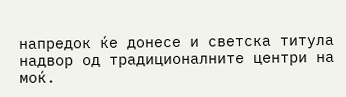напредок ќе донесе и светска титула надвор од традиционалните центри на моќ.